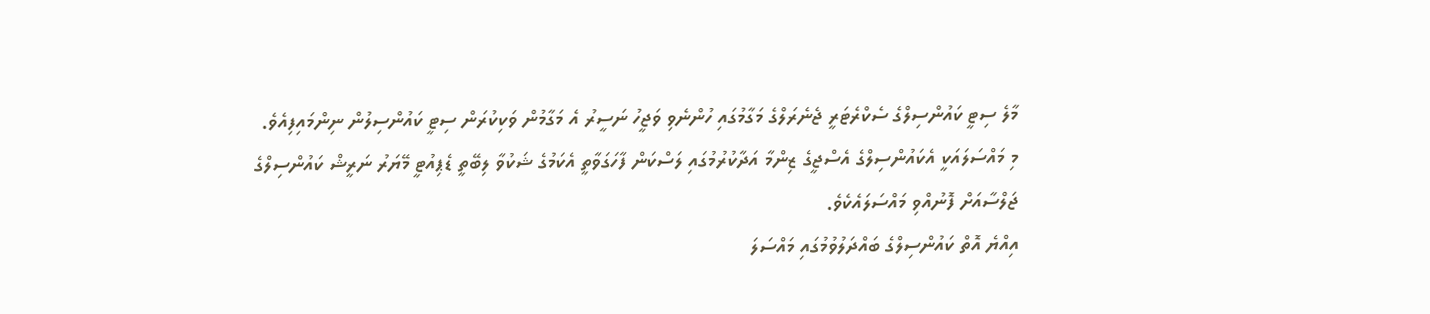މާލެ ސިޓީ ކައުންސިލްގެ ސެކްރެޓަރީ ޖެނެރަލްގެ މަގާމުގައި ހުންނެވި ވަޖީހު ނަސީރު އެ މަގާމުން ވަކިކުރަން ސިޓީ ކައުންސިލުން ނިންމައިފިއެވެ.
މި މައްސަލައަކީ އެކައުންސިލްގެ އެސްޖީގެ ޒިންމާ އަދާކުރުމުގައި ލަސްކަން ފާހަގަވާތީ އެކަމުގެ ޝަކުވާ ލިބޭތީ ޑެޕިއުޓީ މޭޔަރު ނަރީޝް ކައުންސިލްގެ ޖަލްސާއަށް ފޮނުއްވި މައްސަލައެކެވެ.
އިއްޔެ އޮތް ކައުންސިލްގެ ބައްދަލުވުމުގައި މައްސަލަ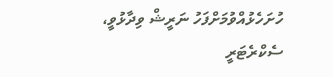ހުށަހެޅުއްވުމަށްފަހު ނަރީޝް ވިދާޅުވީ، ސެކްރެޓަރީ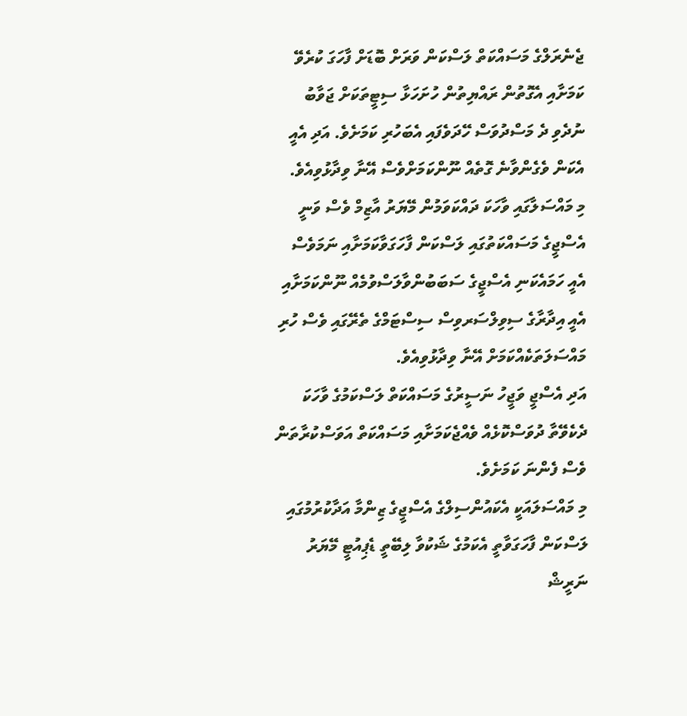ޖެނެރަލްގެ މަސައްކަތް ލަސްކަން ވަރަށް ބޮޑަށް ފާހަގަ ކުރެވޭ ކަމަށާއި އެގޮތުން ރައްޔިތުން ހުށަހަޅާ ސިޓީތަކަށް ޖަވާބު ނުދެވި ދެ މަސްދުވަސް ހޭދަވެފައި އެބަހުރި ކަމަށެވެ. އަދި އެއީ އެކަން ވެގެންވާނެ ގޮތެއް ނޫންކަމަށްވެސް އޭނާ ވިދާޅުވިއެވެ.
މި މައްސަލާގައި ވާހަކަ ދައްކަވަމުން މޭޔަރު އާޒިމް ވެސް ވަނީ އެސްޖީގެ މަސައްކަތުގައި ލަސްކަން ފާހަގަވާކަމަށާއި ނަމަވެސް އެއީ ހަމައެކަނި އެސްޖީގެ ސަބަބުންވާލަސްވުމެއް ނޫންކަމަށާއި އެއީ އިދާރާގެ ސިވިލްސަރވިސް ސިސްޓަމްގެ ތެރޭގައި ވެސް ހުރި މައްސަލަތަކެއްކަމަށް އޭނާ ވިދާޅުވިއެވެ.
އަދި އެސްޖީ ވަޖީހު ނަސީރުގެ މަސައްކަތް ލަސްކަމުގެ ވާހަކަ ދެކެވޭތާ ދުވަސްކޮޅެއް ވެއްޖެކަމަށާއި މަސައްކަތް އަވަސްކުރާތަން ވެސް ފެންނަ ކަމަށެވެ.
މި މައްސަލައަކީ އެކައުންސިލްގެ އެސްޖީގެ ޒިންމާ އަދާކުރުމުގައި ލަސްކަން ފާހަގަވާތީ އެކަމުގެ ޝަކުވާ ލިބޭތީ ޑެޕިއުޓީ މޭޔަރު ނަރީޝް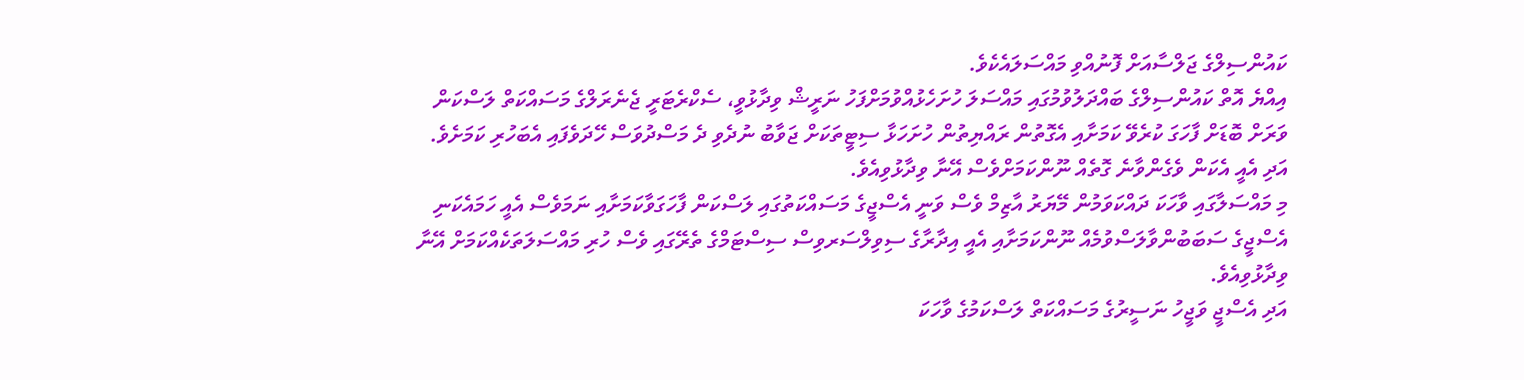ކައުންސިލްގެ ޖަލްސާއަށް ފޮނުއްވި މައްސަލައެކެވެ.
އިއްޔެ އޮތް ކައުންސިލްގެ ބައްދަލުވުމުގައި މައްސަލަ ހުށަހެޅުއްވުމަށްފަހު ނަރީޝް ވިދާޅުވީ، ސެކްރެޓަރީ ޖެނެރަލްގެ މަސައްކަތް ލަސްކަން ވަރަށް ބޮޑަށް ފާހަގަ ކުރެވޭ ކަމަށާއި އެގޮތުން ރައްޔިތުން ހުށަހަޅާ ސިޓީތަކަށް ޖަވާބު ނުދެވި ދެ މަސްދުވަސް ހޭދަވެފައި އެބަހުރި ކަމަށެވެ. އަދި އެއީ އެކަން ވެގެންވާނެ ގޮތެއް ނޫންކަމަށްވެސް އޭނާ ވިދާޅުވިއެވެ.
މި މައްސަލާގައި ވާހަކަ ދައްކަވަމުން މޭޔަރު އާޒިމް ވެސް ވަނީ އެސްޖީގެ މަސައްކަތުގައި ލަސްކަން ފާހަގަވާކަމަށާއި ނަމަވެސް އެއީ ހަމައެކަނި އެސްޖީގެ ސަބަބުންވާލަސްވުމެއް ނޫންކަމަށާއި އެއީ އިދާރާގެ ސިވިލްސަރވިސް ސިސްޓަމްގެ ތެރޭގައި ވެސް ހުރި މައްސަލަތަކެއްކަމަށް އޭނާ ވިދާޅުވިއެވެ.
އަދި އެސްޖީ ވަޖީހު ނަސީރުގެ މަސައްކަތް ލަސްކަމުގެ ވާހަކަ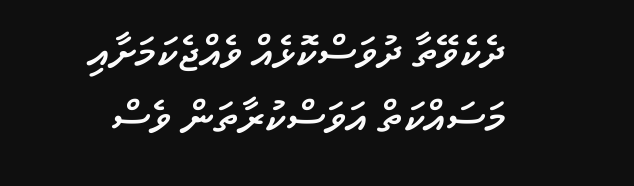ދެކެވޭތާ ދުވަސްކޮޅެއް ވެއްޖެކަމަށާއި މަސައްކަތް އަވަސްކުރާތަން ވެސް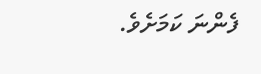ފެންނަ ކަމަށެވެ.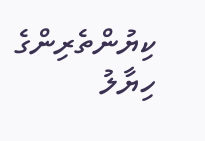ކިޔުންތެރިންގެ ހިޔާލު